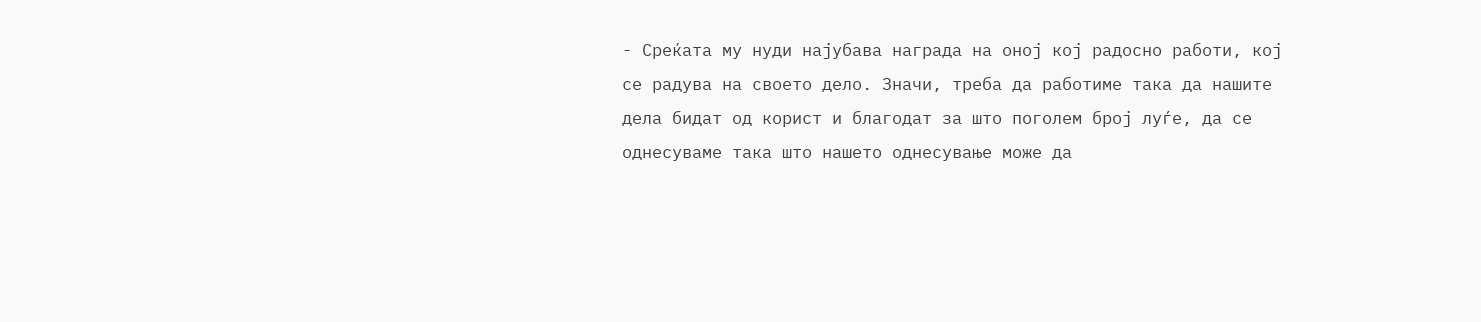- Среќата му нуди најубава награда на оној кој радосно работи, кој се радува на своето дело. Значи, треба да работиме така да нашите дела бидат од корист и благодат за што поголем број луѓе, да се однесуваме така што нашето однесување може да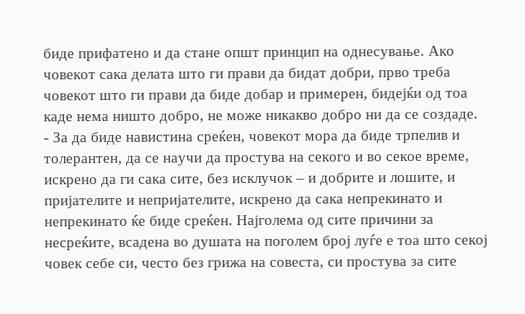биде прифатено и да стане општ принцип на однесување. Ако човекот сака делата што ги прави да бидат добри, прво треба човекот што ги прави да биде добар и примерен, бидејќи од тоа каде нема ништо добро, не може никакво добро ни да се создаде.
- За да биде навистина среќен, човекот мора да биде трпелив и толерантен, да се научи да простува на секого и во секое време, искрено да ги сака сите, без исклучок – и добрите и лошите, и пријателите и непријателите, искрено да сака непрекинато и непрекинато ќе биде среќен. Најголема од сите причини за несреќите, всадена во душата на поголем број луѓе е тоа што секој човек себе си, често без грижа на совеста, си простува за сите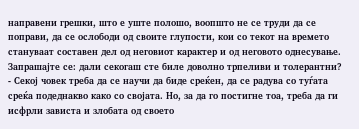направени грешки, што е уште полошо, воопшто не се труди да се поправи, да се ослободи од своите глупости, кои со текот на времето стануваат составен дел од неговиот карактер и од неговото однесување.
Запрашајте се: дали секогаш сте биле доволно трпеливи и толерантни?
- Секој човек треба да се научи да биде среќен, да се радува со туѓата среќа подеднакво како со својата. Но, за да го постигне тоа, треба да ги исфрли зависта и злобата од своето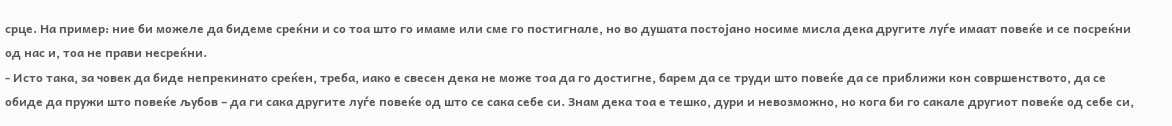срце. На пример: ние би можеле да бидеме среќни и со тоа што го имаме или сме го постигнале, но во душата постојано носиме мисла дека другите луѓе имаат повеќе и се посреќни од нас и, тоа не прави несреќни.
- Исто така, за човек да биде непрекинато среќен, треба, иако е свесен дека не може тоа да го достигне, барем да се труди што повеќе да се приближи кон совршенството, да се обиде да пружи што повеќе љубов – да ги сака другите луѓе повеќе од што се сака себе си. Знам дека тоа е тешко, дури и невозможно, но кога би го сакале другиот повеќе од себе си,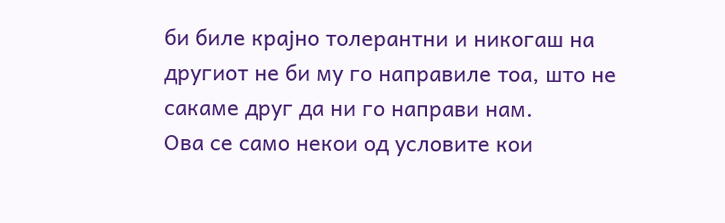би биле крајно толерантни и никогаш на другиот не би му го направиле тоа, што не сакаме друг да ни го направи нам.
Ова се само некои од условите кои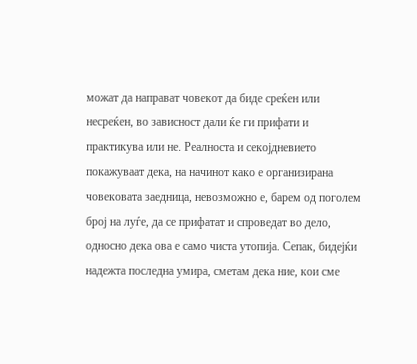можат да направат човекот да биде среќен или несреќен, во зависност дали ќе ги прифати и практикува или не. Реалноста и секојдневието покажуваат дека, на начинот како е организирана човековата заедница, невозможно е, барем од поголем број на луѓе, да се прифатат и спроведат во дело, односно дека ова е само чиста утопија. Сепак, бидејќи надежта последна умира, сметам дека ние, кои сме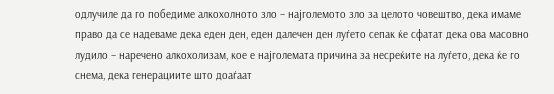одлучиле да го победиме алкохолното зло – најголемото зло за целото човештво, дека имаме право да се надеваме дека еден ден, еден далечен ден луѓето сепак ќе сфатат дека ова масовно лудило – наречено алкохолизам, кое е најголемата причина за несреќите на луѓето, дека ќе го снема, дека генерациите што доаѓаат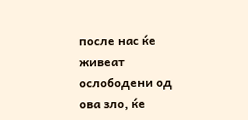после нас ќе живеат ослободени од ова зло, ќе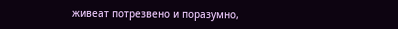живеат потрезвено и поразумно,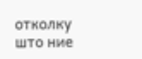отколку што ние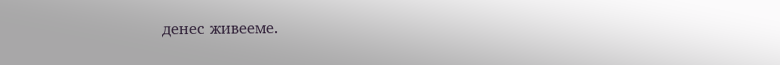денес живееме.